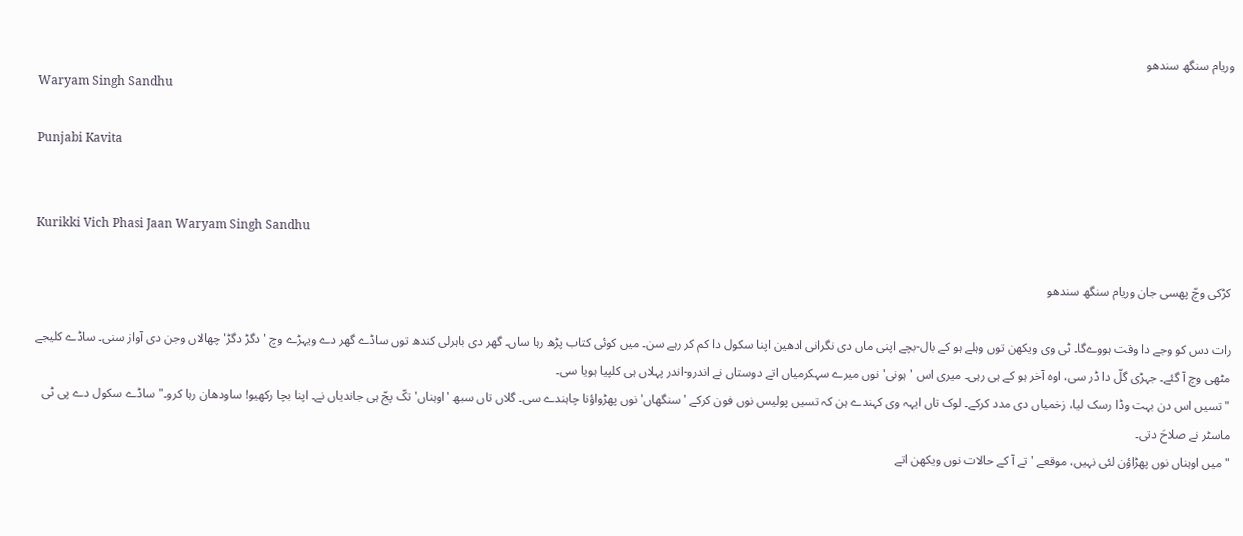وریام سنگھ سندھو
Waryam Singh Sandhu

Punjabi Kavita


Kurikki Vich Phasi Jaan Waryam Singh Sandhu

کڑکی وچّ پھسی جان وریام سنگھ سندھو

رات دس کو وجے دا وقت ہووےگا۔ ٹی وی ویکھن توں وہلے ہو کے بال-بچے اپنی ماں دی نگرانی ادھین اپنا سکول دا کم کر رہے سن۔ میں کوئی کتاب پڑھ رہا ساں۔ گھر دی باہرلی کندھ توں ساڈے گھر دے ویہڑے وچ 'دگڑ دگڑ' چھالاں وجن دی آواز سنی۔ ساڈے کلیجے مٹھی وچ آ گئے۔ جہڑی گلّ دا ڈر سی، اوہ آخر ہو کے ہی رہی۔ میری اس 'ہونی' نوں میرے سہکرمیاں اتے دوستاں نے اندرو-اندر پہلاں ہی کلپیا ہویا سی۔
"تسیں اس دن بہت وڈا رسک لیا، زخمیاں دی مدد کرکے۔ لوک تاں ایہہ وی کہندے ہن کہ تسیں پولیس نوں فون کرکے 'سنگھاں' نوں پھڑواؤنا چاہندے سی۔ گلاں تاں سبھ 'اوہناں' تکّ پجّ ہی جاندیاں نے۔ اپنا بچا رکھیو! ساودھان رہا کرو۔" ساڈے سکول دے پی ٹی ماسٹر نے صلاحَ دتی۔
"میں اوہناں نوں پھڑاؤن لئی نہیں، موقعے 'تے آ کے حالات نوں ویکھن اتے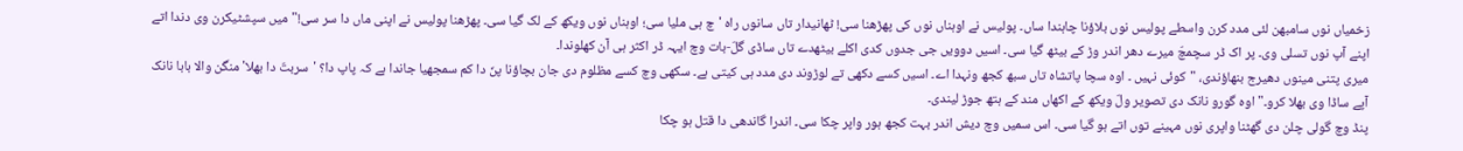زخمیاں نوں سامبھن لئی مدد کرن واسطے پولیس نوں بلاؤنا چاہندا ساں۔ پولیس نے اوہناں نوں کی پھڑھنا سی! ٹھانیدار تاں سانوں راہ 'چ ہی ملیا سی؛ اوہناں نوں ویکھ کے لک گیا سی۔ پھڑھنا پولیس نے اپنی ماں دا سر سی!" میں سپشٹیکرن وی دندا اتے اپنے آپ نوں تسلی وی۔ پر اک ڈر سچمچّ میرے دھر اندر وڑ کے بیٹھ گیا سی۔ اسیں دوویں جی جدوں کدی اکلے بیٹھدے تاں ساڈی گلّ-بات وچ ایہہ ڈر اکثر ہی آن کھلوندا۔
میری پتنی مینوں دھیرج بنھاؤندی، "کوئی نہیں ۔ اوہ سچا پاتشاہ تاں سبھ کجھ ونہدا اے۔ اسیں کسے دکھی تے لوڑوند دی مدد ہی کیتی ہے۔ سکھی وچ کسے مظلوم دی جان بچاؤنا پنّ دا کم سمجھیا جاندا ہے کہ پاپ دا؟ 'سربتّ دا بھلا' منگن والا بابا نانک آپے ساڈا وی بھلا کرو۔" اوہ گورو نانک دی تصویر ولّ ویکھ کے اکھاں مند کے ہتھ جوڑ لیندی۔
پنڈ وچ گولی چلن دی گھٹنا واپری نوں مہینے توں اتے ہو گیا سی۔ اس سمیں وچ دیش اندر بہت کجھ ہور واپر چکا سی۔ اندرا گاندھی دا قتل ہو چکا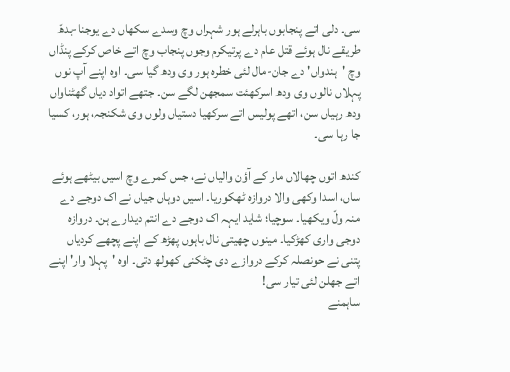سی۔ دلی اتے پنجابوں باہرلے ہور شہراں وچ وسدے سکھاں دے یوجنا-بدھّ طریقے نال ہوئے قتل عام دے پرتیکرم وجوں پنجاب وچ اتے خاص کرکے پنڈاں وچ 'ہندواں' دے جان-مال لئی خطرہ ہور وی ودھ گیا سی۔ اوہ اپنے آپ نوں پہلاں نالوں وی ودھ اسرکھئت سمجھن لگے سن۔ جتھے اتواد دیاں گھٹناواں ودھ رہیاں سن، اتھے پولیس اتے سرکھیا دستیاں ولوں وی شکنجہ، ہور، کسیا جا رہا سی۔

کندھ اتوں چھالاں مار کے آؤن والیاں نے، جس کمرے وچ اسیں بیٹھے ہوئے ساں، اسدا وکھی والا دروازہ ٹھکوریا۔ اسیں دوہاں جیاں نے اک دوجے دے منہ ولّ ویکھیا۔ سوچیا؛ شاید ایہہ اک دوجے دے انتم دیدارے ہن۔ دروازہ دوجی واری کھڑکیا۔ مینوں چھیتی نال باہوں پھڑھ کے اپنے پچھے کردیاں پتنی نے حونصلہ کرکے دروازے دی چٹکنی کھولھ دتی۔ اوہ 'پہلا وار' اپنے اتے جھلن لئی تیار سی!
ساہمنے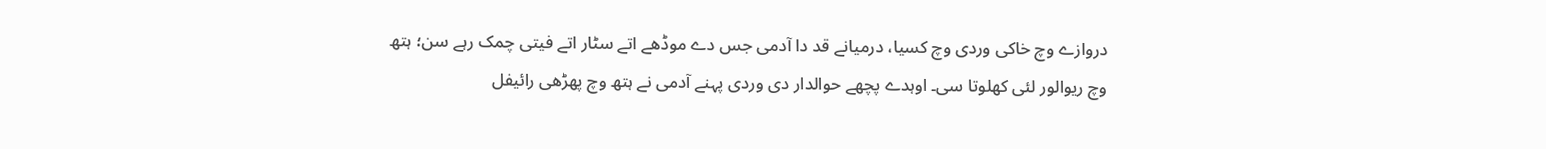دروازے وچ خاکی وردی وچ کسیا، درمیانے قد دا آدمی جس دے موڈھے اتے سٹار اتے فیتی چمک رہے سن؛ ہتھ وچ ریوالور لئی کھلوتا سی۔ اوہدے پچھے حوالدار دی وردی پہنے آدمی نے ہتھ وچ پھڑھی رائیفل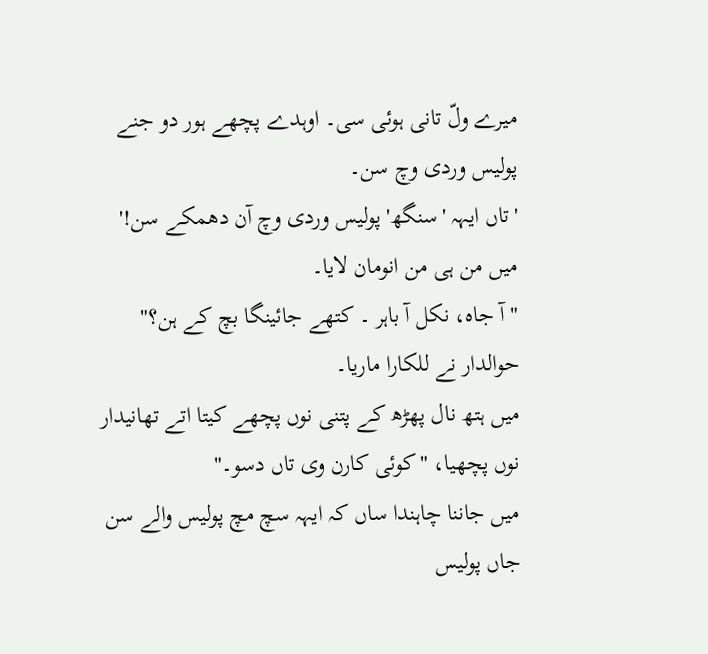میرے ولّ تانی ہوئی سی۔ اوہدے پچھے ہور دو جنے پولیس وردی وچ سن۔
'تاں ایہہ 'سنگھ' پولیس وردی وچ آن دھمکے سن!'
میں من ہی من انومان لایا۔
"آ جاہ، نکل آ باہر ۔ کتھے جائینگا بچ کے ہن؟" حوالدار نے للکارا ماریا۔
میں ہتھ نال پھڑھ کے پتنی نوں پچھے کیتا اتے تھانیدار نوں پچھیا، "کوئی کارن وی تاں دسو۔"
میں جاننا چاہندا ساں کہ ایہہ سچ مچ پولیس والے سن جاں پولیس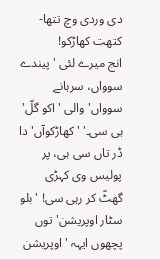دی وردی وچ تتھا-کتھت کھاڑکو!
انج میرے لئی 'پیندے سوواں، سرہانے سوواں' والی 'اکو گلّ' ہی سی۔' 'کھاڑکوآں'دا ڈر تاں سی ہی، پر پولیس وی کہڑی گھٹّ کر رہی سی! 'بلو سٹار اوپریشن' توں پچھوں ایہہ 'اوپریشن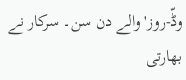وڈّ-روز' والے دن سن۔ سرکار نے بھارتی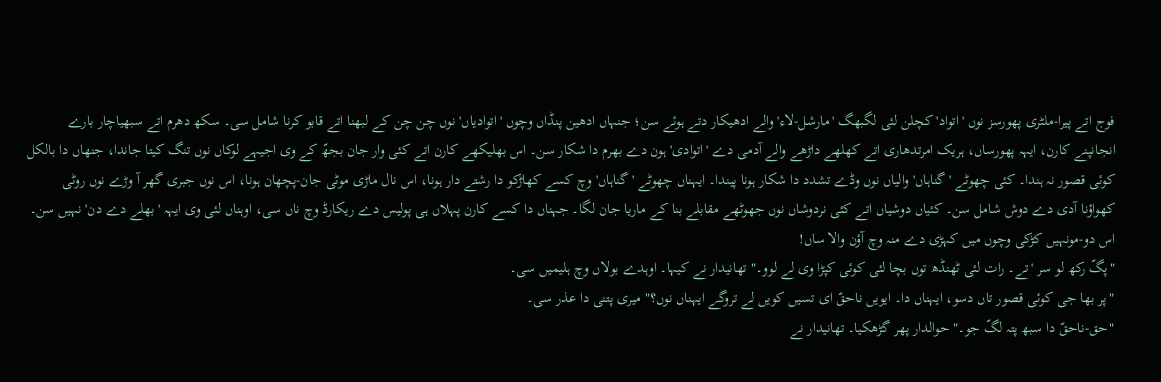فوج اتے پیرا-ملٹری پھورسز نوں 'اتواد' کچلن لئی لگبھگ 'مارشل-لاء' والے ادھیکار دتے ہوئے سن؛ جنہاں ادھین پنڈاں وچوں 'اتوادیاں'نوں چن چن کے لبھنا اتے قابو کرنا شامل سی۔ سکھ دھرم اتے سبھیاچار بارے انجانپنے کارن، ایہہ پھورساں، ہریک امرتدھاری اتے کھلھے داڑھے والے آدمی دے 'اتوادی' ہون دے بھرم دا شکار سن۔ اس بھلیکھے کارن اتے کئی وار جان بجھّ کے وی اجیہے لوکاں نوں تنگ کیتا جاندا، جنھاں دا بالکل کوئی قصور نہ ہندا۔ کئی چھوٹے 'گناہاں' والیاں نوں وڈے تشدد دا شکار ہونا پیندا۔ ایہناں چھوٹے 'گناہاں' وچ کسے کھاڑکو دا رشتے دار ہونا، اس نال ماڑی موٹی جان-پچھان ہونا، اس نوں جبری گھر آ وڑے نوں روٹی کھواؤنا آدی دے دوش شامل سن۔ کئیاں دوشیاں اتے کئی نردوشاں نوں جھوٹھے مقابلے بنا کے ماریا جان لگا۔ جہناں دا کسے کارن پہلاں ہی پولیس دے ریکارڈ وچ ناں سی، اوہناں لئی وی ایہہ 'بھلے دے دن' نہیں سن۔
اس دو-مونہیں کڑکی وچوں میں کہڑی دے منہ وچ آؤن والا ساں!
"پگّ رکھ لو سر 'تے۔ رات لئی ٹھنڈھ توں بچا لئی کوئی کپڑا وی لے لوو۔" تھانیدار نے کیہا۔ اوہدے بولاں وچ ہلیمیں سی۔
"پر بھا جی کوئی قصور تاں دسو، ایہناں دا۔ ایویں ناحقّ ای تسیں کویں لے تروگے ایہناں نوں؟" میری پتنی دا عذر سی۔
"حق-ناحقّ دا سبھ پتہ لگّ جو۔" حوالدار پھر گڑھکیا۔ تھانیدار نے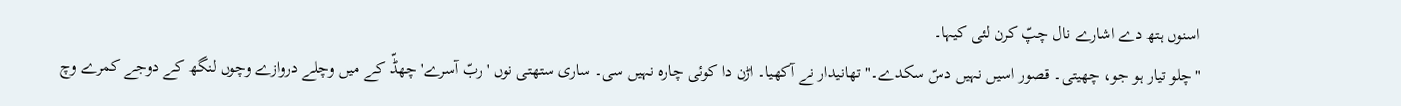اسنوں ہتھ دے اشارے نال چپّ کرن لئی کیہا۔
"چلو تیار ہو جو، چھیتی۔ قصور اسیں نہیں دسّ سکدے۔" تھانیدار نے آکھیا۔ اڑن دا کوئی چارہ نہیں سی۔ ساری ستھتی نوں 'ربّ آسرے' چھڈّ کے میں وچلے دروازے وچوں لنگھ کے دوجے کمرے وچ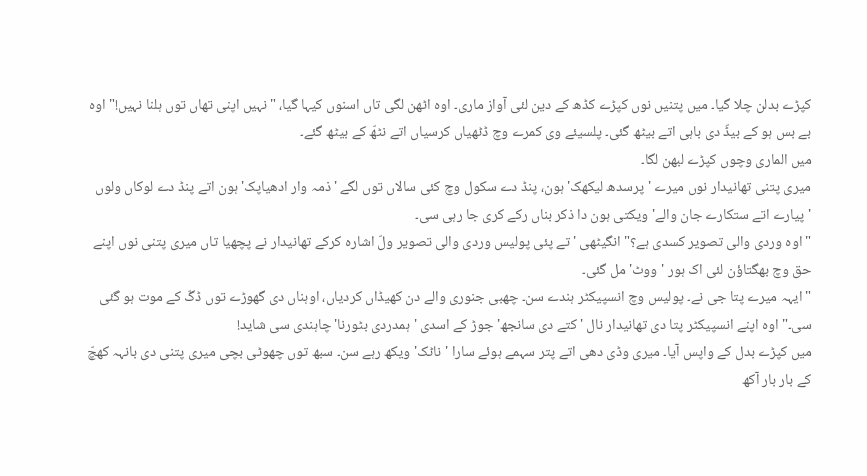کپڑے بدلن چلا گیا۔ میں پتنیں نوں کپڑے کڈھ کے دین لئی آواز ماری۔ اوہ اٹھن لگی تاں اسنوں کیہا گیا، "نہیں اپنی تھاں توں ہلنا نہیں!" اوہ بے بس ہو کے بیڈّ دی باہی اتے بیٹھ گئی۔ پلسیئے وی کمرے وچ ڈٹھیاں کرسیاں اتے نٹھّ کے بیٹھ گئے۔
میں الماری وچوں کپڑے لبھن لگا۔
میری پتنی تھانیدار نوں میرے 'پرسدھ لیکھک' ہون، پنڈ دے سکول وچ کئی سالاں توں لگے 'ذمہ وار ادھیاپک' ہون اتے پنڈ دے لوکاں ولوں 'پیارے اتے ستکارے جان والے' ویکتی ہون دا ذکر بناں رکے کری جا رہی سی۔
"اوہ وردی والی تصویر کسدی ہے؟" انگیٹھی 'تے پئی پولیس وردی والی تصویر ولّ اشارہ کرکے تھانیدار نے پچھیا تاں میری پتنی نوں اپنے حق وچ بھگتاؤن لئی اک ہور 'ووٹ' مل گئی۔
"ایہہ میرے پتا جی نے۔ پولیس وچ انسپیکٹر ہندے سن۔ چھبی جنوری والے دن کھیڈاں کردیاں، اوہناں دی گھوڑے توں ڈگّ کے موت ہو گئی سی۔" اوہ اپنے انسپیکٹر پتا دی تھانیدار نال 'کتے دی سانجھ' جوڑ کے اسدی 'ہمدردی بٹورنا' چاہندی سی شاید!
میں کپڑے بدل کے واپس آیا۔ میری وڈی دھی اتے پتر سہمے ہوئے سارا 'ناٹک' ویکھ رہے سن۔ سبھ توں چھوٹی بچی میری پتنی دی بانہہ کھچّ کے بار بار آکھ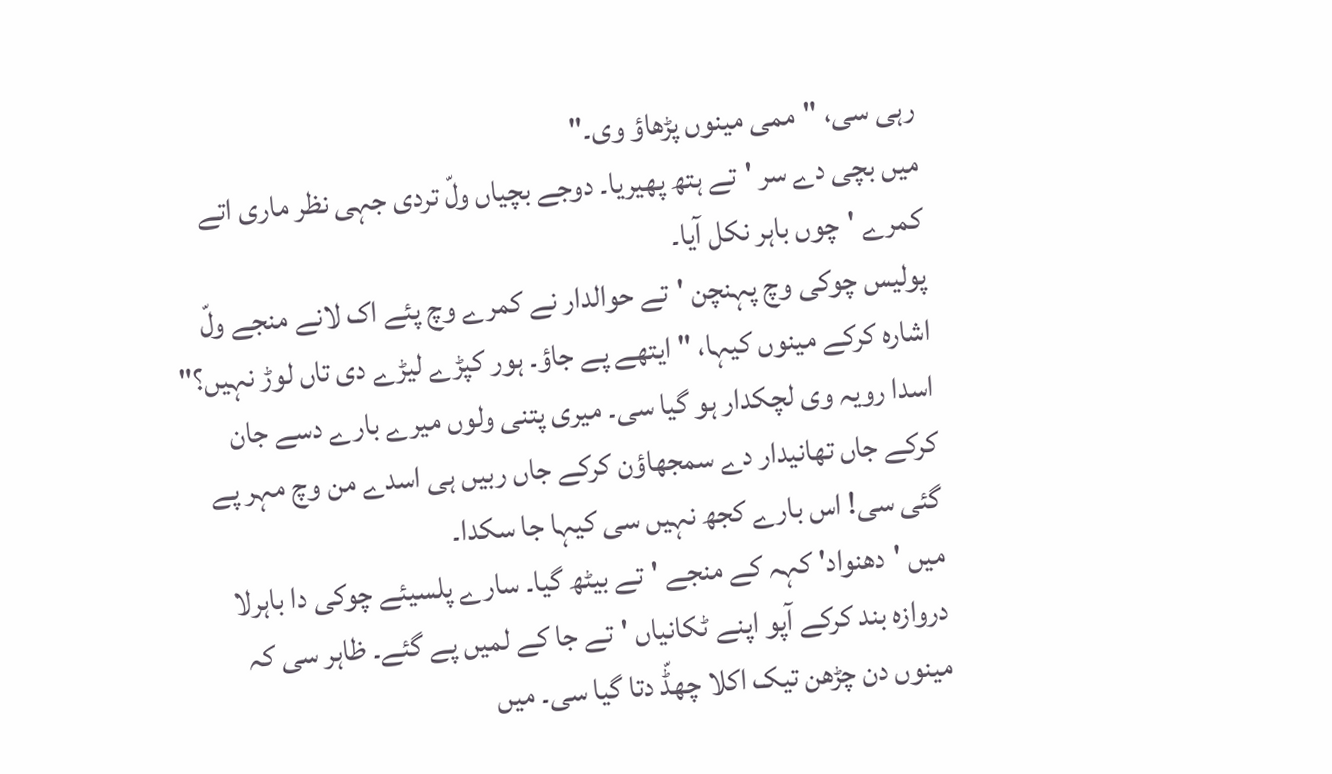رہی سی، "ممی مینوں پڑھاؤ وی۔"
میں بچی دے سر 'تے ہتھ پھیریا۔ دوجے بچیاں ولّ تردی جہی نظر ماری اتے کمرے 'چوں باہر نکل آیا۔
پولیس چوکی وچ پہنچن 'تے حوالدار نے کمرے وچ پئے اک لانے منجے ولّ اشارہ کرکے مینوں کیہا، "ایتھے پے جاؤ۔ ہور کپڑے لیڑے دی تاں لوڑ نہیں؟" اسدا رویہ وی لچکدار ہو گیا سی۔ میری پتنی ولوں میرے بارے دسے جان کرکے جاں تھانیدار دے سمجھاؤن کرکے جاں ربیں ہی اسدے من وچ مہر پے گئی سی! اس بارے کجھ نہیں سی کیہا جا سکدا۔
میں 'دھنواد' کہہ کے منجے 'تے بیٹھ گیا۔ سارے پلسیئے چوکی دا باہرلا دروازہ بند کرکے آپو اپنے ٹکانیاں 'تے جا کے لمیں پے گئے۔ ظاہر سی کہ مینوں دن چڑھن تیک اکلا چھڈّ دتا گیا سی۔ میں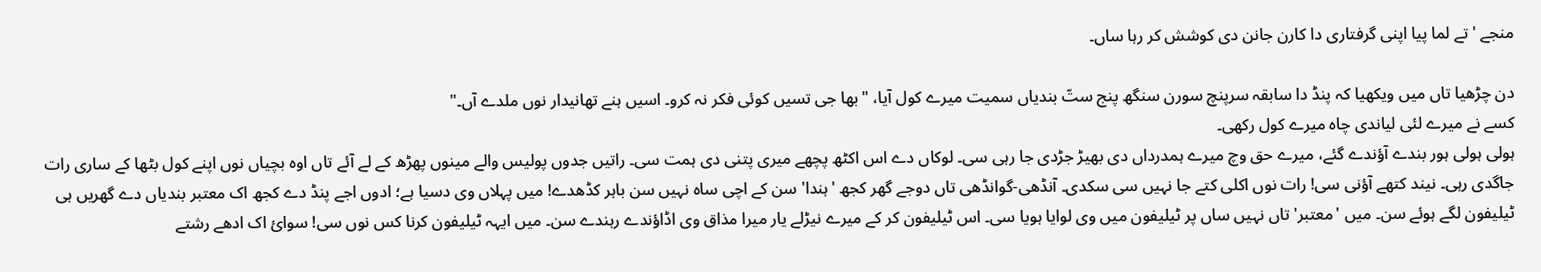منجے 'تے لما پیا اپنی گرفتاری دا کارن جانن دی کوشش کر رہا ساں۔

دن چڑھیا تاں میں ویکھیا کہ پنڈ دا سابقہ سرپنچ سورن سنگھ پنج ستّ بندیاں سمیت میرے کول آیا، "بھا جی تسیں کوئی فکر نہ کرو۔ اسیں ہنے تھانیدار نوں ملدے آں۔"
کسے نے میرے لئی لیاندی چاہ میرے کول رکھی۔
ہولی ہولی ہور بندے آؤندے گئے، میرے حق وچ میرے ہمدرداں دی بھیڑ جڑدی جا رہی سی۔ لوکاں دے اس اکٹھ پچھے میری پتنی دی ہمت سی۔ راتیں جدوں پولیس والے مینوں پھڑھ کے لے آئے تاں اوہ بچیاں نوں اپنے کول بٹھا کے ساری رات جاگدی رہی۔ نیند کتھے آؤنی سی! رات نوں اکلی کتے جا نہیں سی سکدی۔ آنڈھی-گوانڈھی تاں دوجے گھر کجھ 'ہندا' سن کے اچی ساہ نہیں سن باہر کڈھدے! میں پہلاں وی دسیا ہے؛ ادوں اجے پنڈ دے کجھ اک معتبر بندیاں دے گھریں ہی ٹیلیفون لگے ہوئے سن۔ میں 'معتبر' تاں نہیں ساں پر ٹیلیفون میں وی لوایا ہویا سی۔ اس ٹیلیفون کر کے میرے نیڑلے یار میرا مذاق وی اڈاؤندے رہندے سن۔ میں ایہہ ٹیلیفون کرنا کس نوں سی! سوائ اک ادھے رشتے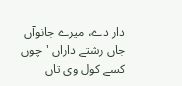دار دے، میرے جانوآں جاں رشتے داراں 'چوں کسے کول وی تاں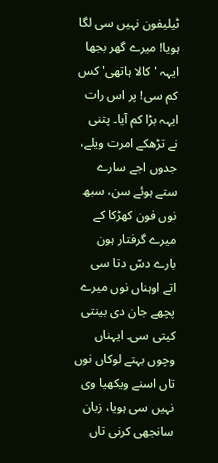ٹیلیفون نہیں سی لگا ہویا! میرے گھر بجھا ایہہ 'کالا ہاتھی' کس کم سی! پر اس رات ایہہ بڑا کم آیا۔ پتنی نے تڑھکے امرت ویلے، جدوں اجے سارے ستے ہوئے سن، سبھ نوں فون کھڑکا کے میرے گرفتار ہون بارے دسّ دتا سی اتے اوہناں نوں میرے پچھے جان دی بینتی کیتی سی۔ ایہناں وچوں بہتے لوکاں نوں تاں اسنے ویکھیا وی نہیں سی ہویا، زبان سانجھی کرنی تاں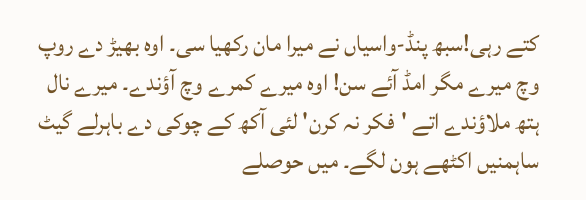کتے رہی!سبھ پنڈ-واسیاں نے میرا مان رکھیا سی۔ اوہ بھیڑ دے روپ وچ میرے مگر امڈ آئے سن! اوہ میرے کمرے وچ آؤندے۔ میرے نال ہتھ ملاؤندے اتے 'فکر نہ کرن' لئی آکھ کے چوکی دے باہرلے گیٹ ساہمنیں اکٹھے ہون لگے۔ میں حوصلے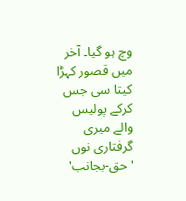وچ ہو گیا۔ آخر میں قصور کہڑا کیتا سی جس کرکے پولیس والے میری گرفتاری نوں 'حق-بجانب'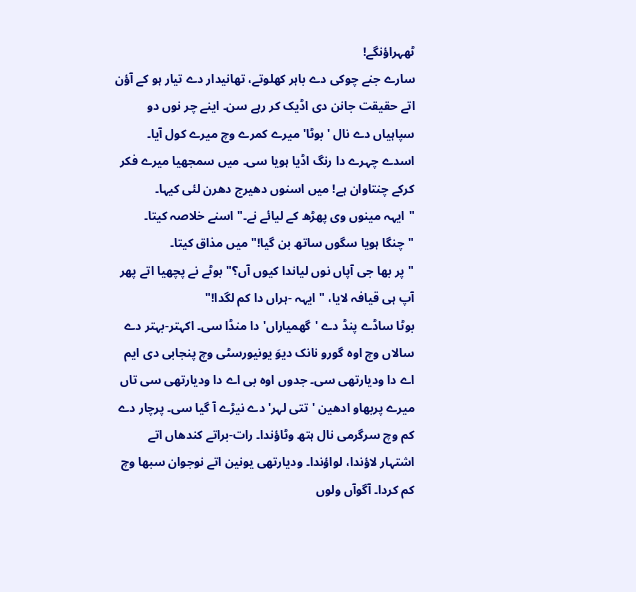ٹھہراؤنگے!
سارے جنے چوکی دے باہر کھلوتے، تھانیدار دے تیار ہو کے آؤن اتے حقیقت جانن دی اڈیک کر رہے سن۔ اینے چر نوں دو سپاہیاں دے نال 'بوٹا' میرے کمرے وچ میرے کول آیا۔ اسدے چہرے دا رنگ اڈیا ہویا سی۔ میں سمجھیا میرے فکر کرکے چنتاوان ہے! میں اسنوں دھیرج دھرن لئی کیہا۔
"ایہہ مینوں وی پھڑھ کے لیائے نے۔" اسنے خلاصہ کیتا۔
"چنگا ہویا سگوں ساتھ بن گیا!" میں مذاق کیتا۔
"پر بھا جی آپاں نوں لیاندا کیوں آں؟" بوٹے نے پچھیا اتے پھر آپ ہی قیافہ لایا، "ایہہ -ہراں دا کم لگدا!"
بوٹا ساڈے پنڈ دے 'گھمیاراں' دا منڈا سی۔ اکہتر-بہتر دے سالاں وچ اوہ گورو نانک دیوَ یونیورسٹی وچ پنجابی دی ایم اے دا ودیارتھی سی۔ جدوں اوہ بی اے دا ودیارتھی سی تاں میرے پربھاو ادھین 'تتی لہر'دے نیڑے آ گیا سی۔ پرچار دے کم وچ سرگرمی نال ہتھ وٹاؤندا۔ رات-براتے کندھاں اتے اشتہار لاؤندا، لواؤندا۔ ودیارتھی یونین اتے نوجوان سبھا وچ کم کردا۔ آگوآں ولوں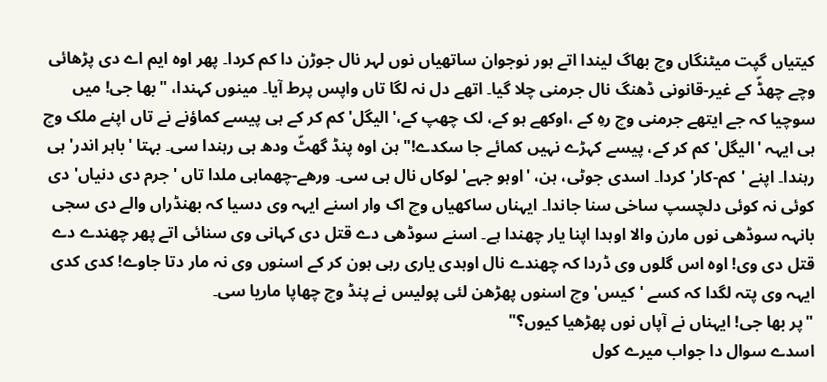کیتیاں گپت میٹنگاں وچ بھاگ لیندا اتے ہور نوجوان ساتھیاں نوں لہر نال جوڑن دا کم کردا۔ پھر اوہ ایم اے دی پڑھائی وچے چھڈّ کے غیر-قانونی ڈھنگ نال جرمنی چلا گیا۔ اتھے دل نہ لگا تاں واپس پرط آیا۔ مینوں کہندا، "بھا جی! میں سوچیا کہ جے ایتھے جرمنی وچ رہِ کے ،اوکھے ہو کے، لک چھپ کے،'الیگل' کم کر کے ہی پیسے کماؤنے نے تاں اپنے ملک وچ ہی ایہہ 'الیگل' کم کر کے، پیسے کہڑے نہیں کمائے جا سکدے!" ہن اوہ پنڈ گھٹّ ودھ ہی رہندا سی۔ بہتا 'باہر اندر' ہی رہندا۔ اپنے 'کم-کار' کردا۔ اسدی جوٹی، ہن، 'اوہو جہے' لوکاں نال ہی سی۔ ورھے-چھماہی ملدا تاں 'جرم دی دنیاں' دی کوئی نہ کوئی دلچسپ ساخی سنا جاندا۔ ایہناں ساکھیاں وچ اک وار اسنے ایہہ وی دسیا کہ بھنڈراں والے دی سجی بانہہ سوڈھی نوں مارن والا اوہدا اپنا یار چھندا ہے۔ اسنے سوڈھی دے قتل دی کہانی وی سنائی اتے پھر چھندے دے قتل دی وی! اوہ اس گلوں وی ڈردا کہ چھندے نال اوہدی یاری رہی ہون کر کے اسنوں وی نہ مار دتا جاوے! کدی کدی ایہہ وی پتہ لگدا کہ کسے 'کیس' وچ اسنوں پھڑھن لئی پولیس نے پنڈ وچ چھاپا ماریا سی۔
"پر بھا جی! ایہناں نے آپاں نوں پھڑھیا کیوں؟"
اسدے سوال دا جواب میرے کول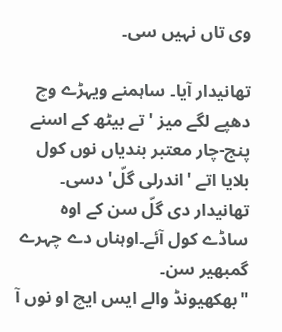وی تاں نہیں سی۔

تھانیدار آیا۔ ساہمنے ویہڑے وچ دھپے لگے میز 'تے بیٹھ کے اسنے پنج-چار معتبر بندیاں نوں کول بلایا اتے 'اندرلی گلّ' دسی۔
تھانیدار دی گلّ سن کے اوہ ساڈے کول آئے۔اوہناں دے چہرے گمبھیر سن۔
"بھکھیونڈ والے ایس ایچ او نوں آ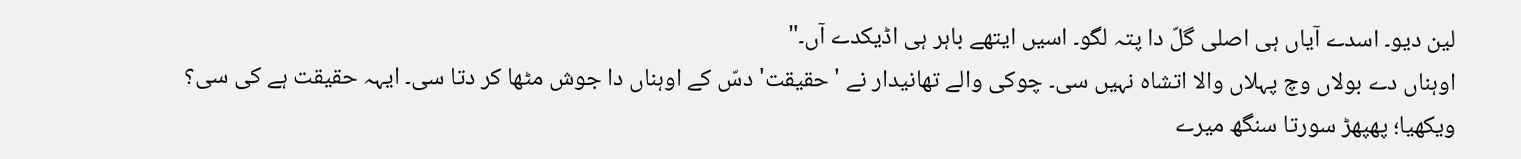لین دیو۔ اسدے آیاں ہی اصلی گلّ دا پتہ لگو۔ اسیں ایتھے باہر ہی اڈیکدے آں۔"
اوہناں دے بولاں وچ پہلاں والا اتشاہ نہیں سی۔ چوکی والے تھانیدار نے 'حقیقت' دسّ کے اوہناں دا جوش مٹھا کر دتا سی۔ ایہہ حقیقت ہے کی سی؟
ویکھیا؛ پھپھڑ سورتا سنگھ میرے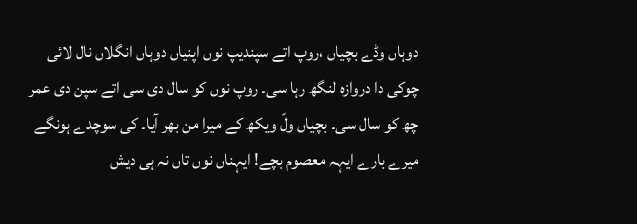دوہاں وڈے بچیاں ،روپ اتے سپندیپ نوں اپنیاں دوہاں انگلاں نال لائی چوکی دا دروازہ لنگھ رہا سی۔ روپ نوں کو سال دی سی اتے سپن دی عمر چھ کو سال سی۔ بچیاں ولّ ویکھ کے میرا من بھر آیا۔ کی سوچدے ہونگے میرے بارے ایہہ معصوم بچے! ایہناں نوں تاں نہ ہی دیش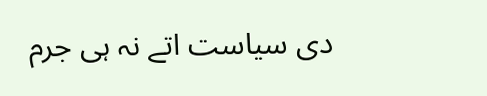دی سیاست اتے نہ ہی جرم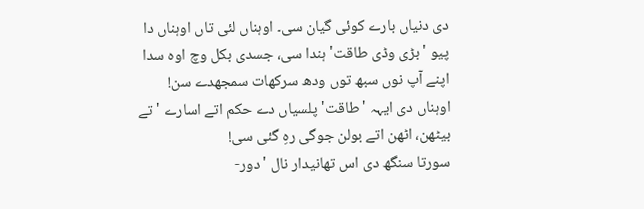دی دنیاں بارے کوئی گیان سی۔ اوہناں لئی تاں اوہناں دا پیو 'بڑی وڈی طاقت' ہندا سی، جسدی بکل وچ اوہ سدا اپنے آپ نوں سبھ توں ودھ سرکھات سمجھدے سن! اوہناں دی ایہہ 'طاقت' پلسیاں دے حکم اتے اسارے 'تے بیٹھن، اٹھن اتے بولن جوگی رہِ گئی سی!
سورتا سنگھ دی اس تھانیدار نال 'دور-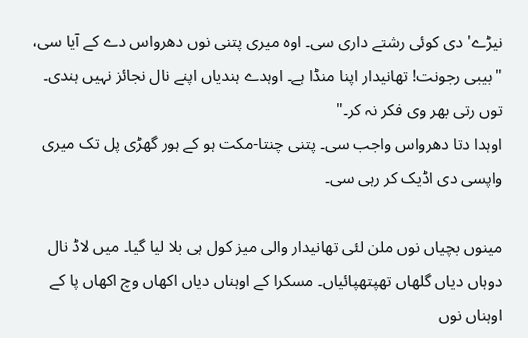نیڑے' دی کوئی رشتے داری سی۔ اوہ میری پتنی نوں دھرواس دے کے آیا سی، "بیبی رجونت! تھانیدار اپنا منڈا ہے۔ اوہدے ہندیاں اپنے نال نجائز نہیں ہندی۔ توں رتی بھر وی فکر نہ کر۔"
اوہدا دتا دھرواس واجب سی۔ پتنی چنتا-مکت ہو کے ہور گھڑی پل تک میری واپسی دی اڈیک کر رہی سی۔

مینوں بچیاں نوں ملن لئی تھانیدار والی میز کول ہی بلا لیا گیا۔ میں لاڈ نال دوہاں دیاں گلھاں تھپتھپائیاں۔ مسکرا کے اوہناں دیاں اکھاں وچ اکھاں پا کے اوہناں نوں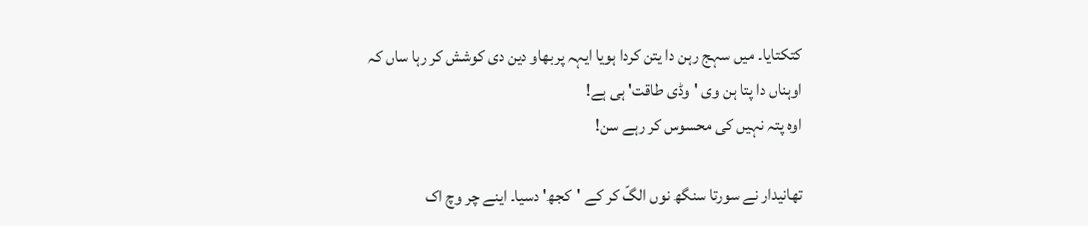کتکتایا۔ میں سہج رہن دا یتن کردا ہویا ایہہ پربھاو دین دی کوشش کر رہا ساں کہ اوہناں دا پتا ہن وی 'وڈی طاقت' ہی ہے!
اوہ پتہ نہیں کی محسوس کر رہے سن!

تھانیدار نے سورتا سنگھ نوں الگّ کر کے 'کجھ' دسیا۔ اینے چر وچ اک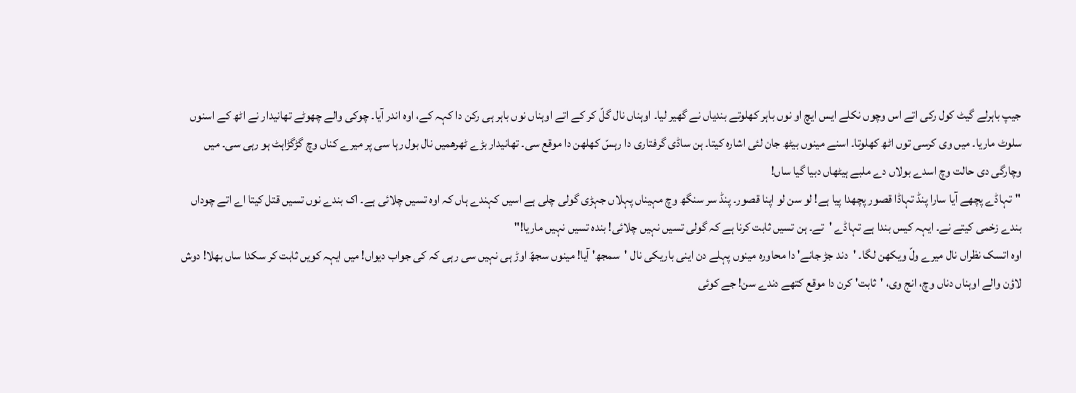جیپ باہرلے گیٹ کول رکی اتے اس وچوں نکلے ایس ایچ او نوں باہر کھلوتے بندیاں نے گھیر لیا۔ اوہناں نال گلّ کر کے اتے اوہناں نوں باہر ہی رکن دا کہہ کے، اوہ اندر آیا۔ چوکی والے چھوٹے تھانیدار نے اٹھ کے اسنوں سلوٹ ماریا۔ میں وی کرسی توں اٹھ کھلوتا۔ اسنے مینوں بیٹھ جان لئی اشارہ کیتا۔ ہن ساڈی گرفتاری دا رہسّ کھلھن دا موقع سی۔ تھانیدار بڑے ٹھرھمیں نال بول رہا سی پر میرے کناں وچ گڑگڑاہٹ ہو رہی سی۔ میں وچارگی دی حالت وچ اسدے بولاں دے ملبے ہیٹھاں دبیا گیا ساں!
"تہاڈے پچھے آیا سارا پنڈ تہاڈا قصور پچھدا پیا ہے! لو سن لو اپنا قصور۔ پنڈ سر سنگھ وچ مہیناں پہلاں جہڑی گولی چلی ہے اسیں کہندے ہاں کہ اوہ تسیں چلائی ہے۔ اک بندے نوں تسیں قتل کیتا اے اتے چوداں بندے زخمی کیتے نے۔ ایہہ کیس بندا ہے تہاڈے 'تے۔ ہن تسیں ثابت کرنا ہے کہ گولی تسیں نہیں چلائی! بندہ تسیں نہیں ماریا!"
اوہ اتسک نظراں نال میرے ولّ ویکھن لگا۔ 'دند جڑ جانے' دا محاورہ مینوں پہلے دن اینی باریکی نال 'سمجھ' آیا! مینوں سجھّ اوڑ ہی نہیں سی رہی کہ کی جواب دیواں! میں ایہہ کویں ثابت کر سکدا ساں بھلا! دوش لاؤن والے اوہناں دناں وچ، انج وی، 'ثابت' کرن دا موقع کتھے دندے سن! جے کوئی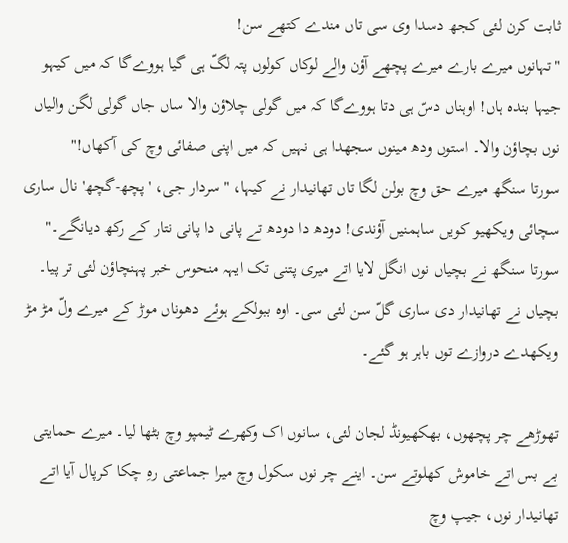ثابت کرن لئی کجھ دسدا وی سی تاں مندے کتھے سن!
"تہانوں میرے بارے میرے پچھے آؤن والے لوکاں کولوں پتہ لگّ ہی گیا ہووےگا کہ میں کیہو جیہا بندہ ہاں! اوہناں دسّ ہی دتا ہووےگا کہ میں گولی چلاؤن والا ساں جاں گولی لگن والیاں نوں بچاؤن والا۔ استوں ودھ مینوں سجھدا ہی نہیں کہ میں اپنی صفائی وچ کی آکھاں!"
سورتا سنگھ میرے حق وچ بولن لگا تاں تھانیدار نے کیہا، "سردار جی، 'پچھ-گچھ' نال ساری سچائی ویکھیو کویں ساہمنیں آؤندی! دودھ دا دودھ تے پانی دا پانی نتار کے رکھ دیانگے۔"
سورتا سنگھ نے بچیاں نوں انگل لایا اتے میری پتنی تک ایہہ منحوس خبر پہنچاؤن لئی تر پیا۔ بچیاں نے تھانیدار دی ساری گلّ سن لئی سی۔ اوہ ببولکے ہوئے دھوناں موڑ کے میرے ولّ مڑ مڑ ویکھدے دروازے توں باہر ہو گئے۔

تھوڑھے چر پچھوں، بھکھیونڈ لجان لئی، سانوں اک وکھرے ٹیمپو وچ بٹھا لیا۔ میرے حمایتی بے بس اتے خاموش کھلوتے سن۔ اینے چر نوں سکول وچ میرا جماعتی رہِ چکا کرپال آیا اتے تھانیدار نوں، جیپ وچ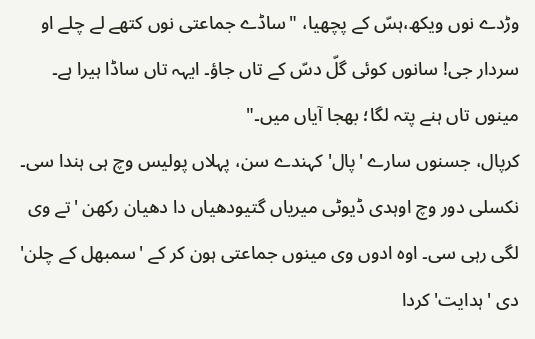وڑدے نوں ویکھ،ہسّ کے پچھیا، "ساڈے جماعتی نوں کتھے لے چلے او سردار جی! سانوں کوئی گلّ دسّ کے تاں جاؤ۔ ایہہ تاں ساڈا ہیرا ہے۔ مینوں تاں ہنے پتہ لگا؛ بھجا آیاں میں۔"
کرپال، جسنوں سارے 'پال' کہندے سن، پہلاں پولیس وچ ہی ہندا سی۔ نکسلی دور وچ اوہدی ڈیوٹی میریاں گتیودھیاں دا دھیان رکھن 'تے وی لگی رہی سی۔ اوہ ادوں وی مینوں جماعتی ہون کر کے 'سمبھل کے چلن' دی 'ہدایت' کردا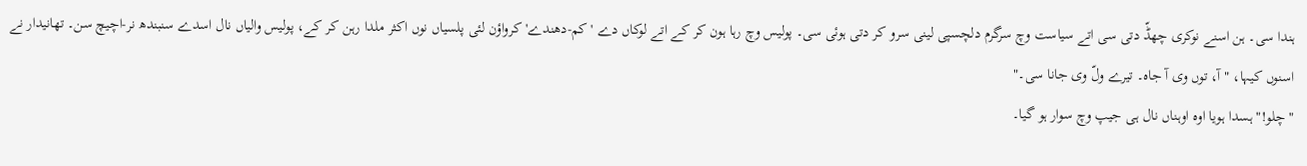ہندا سی۔ ہن اسنے نوکری چھڈّ دتی سی اتے سیاست وچ سرگرم دلچسپی لینی سرو کر دتی ہوئی سی۔ پولیس وچ رہا ہون کر کے اتے لوکاں دے 'کم-دھندے'کرواؤن لئی پلسیاں نوں اکثر ملدا رہن کر کے، پولیس والیاں نال اسدے سنبندھ نر-اچیچ سن۔ تھانیدار نے اسنوں کیہا، "آ، توں وی آ جاہ۔ تیرے ولّ وی جانا سی۔"
"چلو!" ہسدا ہویا اوہ اوہناں نال ہی جیپ وچ سوار ہو گیا۔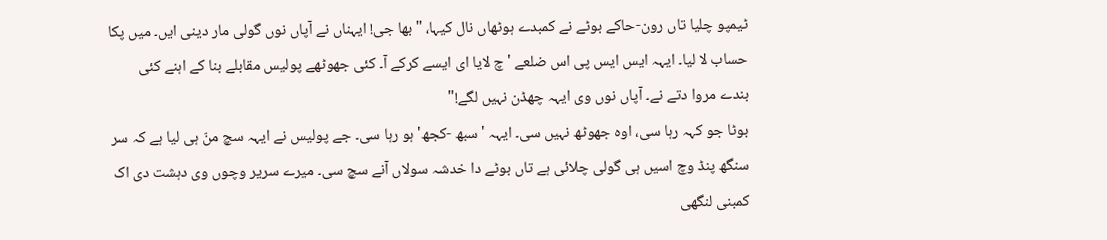ٹیمپو چلیا تاں رون-حاکے بوٹے نے کمبدے ہوٹھاں نال کیہا، "بھا جی! ایہناں نے آپاں نوں گولی مار دینی ایں۔ میں پکا حساب لا لیا۔ ایہہ ایس ایس پی اس ضلعے 'چ لایا ای ایسے کرکے آ۔ کئی جھوٹھے پولیس مقابلے بنا کے اہنے کئی بندے مروا دتے نے۔ آپاں نوں وی ایہہ چھڈن نہیں لگے!"
بوٹا جو کہہ رہا سی، اوہ جھوٹھ نہیں سی۔ ایہہ 'سبھ -کجھ' ہو رہا سی۔ جے پولیس نے ایہہ سچ منّ ہی لیا ہے کہ سر سنگھ پنڈ وچ اسیں ہی گولی چلائی ہے تاں بوٹے دا خدشہ سولاں آنے سچ سی۔ میرے سریر وچوں وی دہشت دی اک کمبنی لنگھی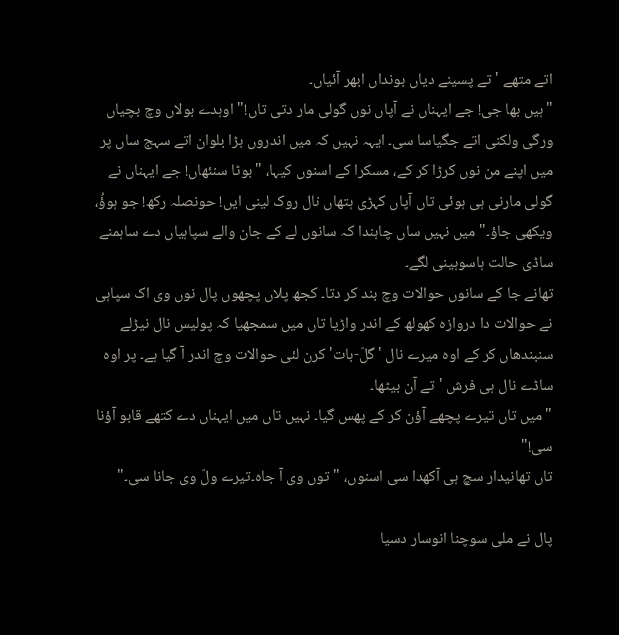اتے متھے 'تے پسینے دیاں بونداں ابھر آئیاں۔
"ہیں بھا جی! جے ایہناں نے آپاں نوں گولی مار دتی تاں!" اوہدے بولاں وچ بچیاں ورگی ولکنی اتے جگیاسا سی۔ ایہہ نہیں کہ میں اندروں بڑا بلوان اتے سہج ساں پر میں اپنے من نوں کرڑا کر کے، مسکرا کے اسنوں کیہا، "بوٹا سنئھاں! جے ایہناں نے گولی مارنی ہی ہوئی تاں آپاں کہڑی ہتھاں نال روک لینی ایں! حونصلہ رکھ! جو ہوؤُ، ویکھی جاؤ۔" میں نہیں ساں چاہندا کہ سانوں لے کے جان والے سپاہیاں دے ساہمنے ساڈی حالت ہاسوہینی لگے۔
تھانے جا کے سانوں حوالات وچ بند کر دتا۔ کجھ پلاں پچھوں پال نوں وی اک سپاہی نے حوالات دا دروازہ کھولھ کے اندر واڑیا تاں میں سمجھیا کہ پولیس نال نیڑلے سنبندھاں کر کے اوہ میرے نال 'گلّ-بات' کرن لئی حوالات وچ اندر آ گیا ہے۔ پر اوہ ساڈے نال ہی فرش 'تے آن بیٹھا۔
"میں تاں تیرے پچھے آؤن کر کے پھس گیا۔ نہیں تاں میں ایہناں دے کتھے قابو آؤنا سی!"
تاں تھانیدار سچ ہی آکھدا سی اسنوں، "توں وی آ جاہ۔تیرے ولّ وی جانا سی۔"

پال نے ملی سوچنا انوسار دسیا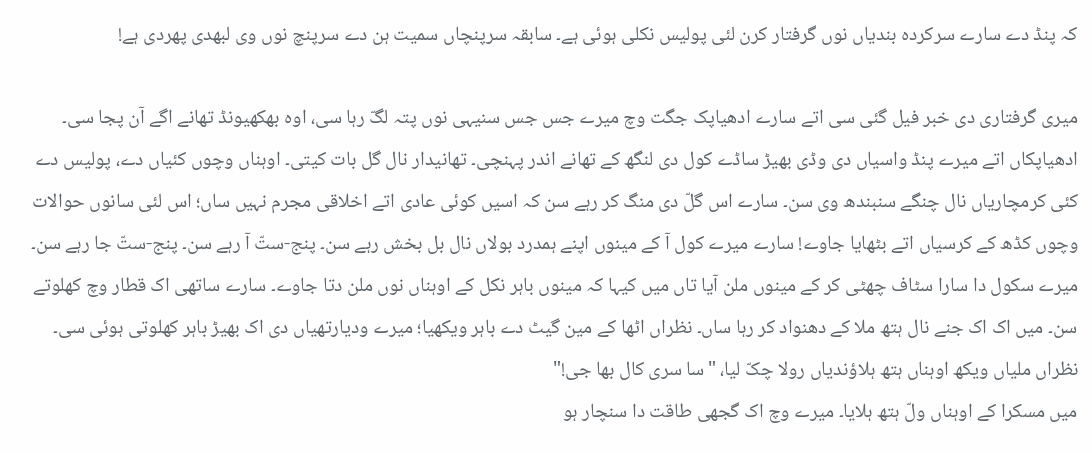کہ پنڈ دے سارے سرکردہ بندیاں نوں گرفتار کرن لئی پولیس نکلی ہوئی ہے۔ سابقہ سرپنچاں سمیت ہن دے سرپنچ نوں وی لبھدی پھردی ہے!

میری گرفتاری دی خبر فیل گئی سی اتے سارے ادھیاپک جگت وچ میرے جس جس سنیہی نوں پتہ لگّ رہا سی، اوہ بھکھیونڈ تھانے اگے آن پجا سی۔ ادھیاپکاں اتے میرے پنڈ واسیاں دی وڈی بھیڑ ساڈے کول دی لنگھ کے تھانے اندر پہنچی۔ تھانیدار نال گل بات کیتی۔ اوہناں وچوں کئیاں دے، پولیس دے کئی کرمچاریاں نال چنگے سنبندھ وی سن۔ سارے اس گلّ دی منگ کر رہے سن کہ اسیں کوئی عادی اتے اخلاقی مجرم نہیں ساں؛ اس لئی سانوں حوالات وچوں کڈھ کے کرسیاں اتے بٹھایا جاوے! سارے میرے کول آ کے مینوں اپنے ہمدرد بولاں نال بل بخش رہے سن۔ پنج-ستّ آ رہے سن۔ پنج-ستّ جا رہے سن۔ میرے سکول دا سارا سٹاف چھٹی کر کے مینوں ملن آیا تاں میں کیہا کہ مینوں باہر نکل کے اوہناں نوں ملن دتا جاوے۔ سارے ساتھی اک قطار وچ کھلوتے سن۔ میں اک اک جنے نال ہتھ ملا کے دھنواد کر رہا ساں۔ نظراں اٹھا کے مین گیٹ دے باہر ویکھیا؛ میرے ودیارتھیاں دی اک بھیڑ باہر کھلوتی ہوئی سی۔ نظراں ملیاں ویکھ اوہناں ہتھ ہلاؤندیاں رولا چکّ لیا، "سا سری کال بھا جی!"
میں مسکرا کے اوہناں ولّ ہتھ ہلایا۔ میرے وچ اک گجھی طاقت دا سنچار ہو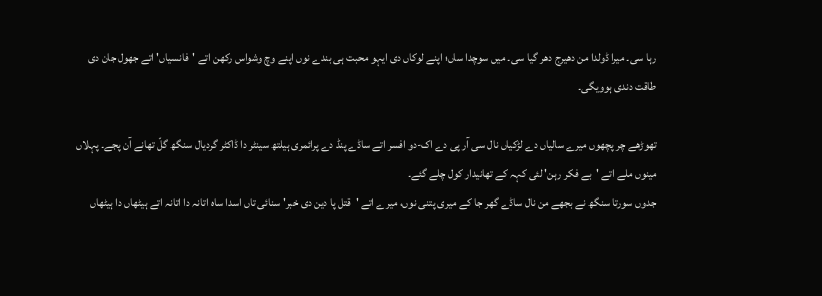رہا سی۔ میرا ڈولدا من دھیرج دھر گیا سی۔ میں سوچدا ساں؛ اپنے لوکاں دی ایہو محبت ہی بندے نوں اپنے وچ وشواس رکھن اتے 'فانسیاں' اتے جھول جان دی طاقت دندی ہوویگی۔

تھوڑھے چر پچھوں میرے سالیاں دے لڑکیاں نال سی آر پی دے اک-دو افسر اتے ساڈے پنڈ دے پرائمری ہیلتھ سینٹر دا ڈاکٹر گردیال سنگھ گلّ تھانے آن پجے۔ پہلاں مینوں ملے اتے 'بے فکر رہن' لئی کہہ کے تھانیدار کول چلے گئے۔
جدوں سورتا سنگھ نے بجھے من نال ساڈے گھر جا کے میری پتنی نوں، میرے اتے 'قتل پا دین دی خبر' سنائی تاں اسدا ساہ اتانہ دا اتانہ اتے ہیٹھاں دا ہیٹھاں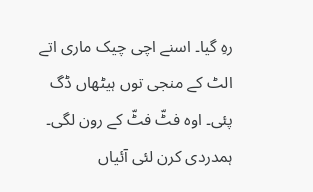رہِ گیا۔ اسنے اچی چیک ماری اتے الٹ کے منجی توں ہیٹھاں ڈگ پئی۔ اوہ فٹّ فٹّ کے رون لگی۔ ہمدردی کرن لئی آئیاں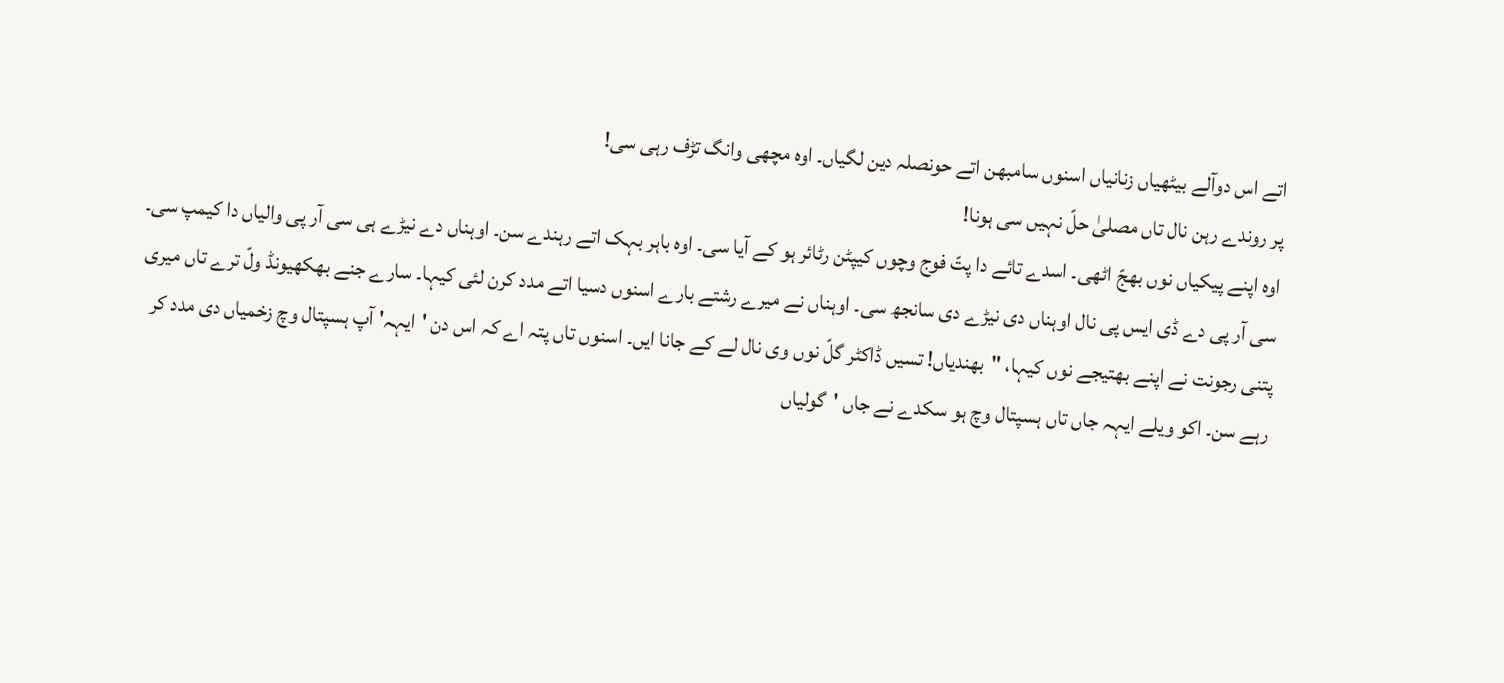اتے اس دوآلے بیٹھیاں زنانیاں اسنوں سامبھن اتے حونصلہ دین لگیاں۔ اوہ مچھی وانگ تڑف رہی سی!
پر روندے رہن نال تاں مصلیٰ حلّ نہیں سی ہونا!
اوہ اپنے پیکیاں نوں بھجّ اٹھی۔ اسدے تائے دا پتّ فوج وچوں کیپٹن رٹائر ہو کے آیا سی۔ اوہ باہر بہک اتے رہندے سن۔ اوہناں دے نیڑے ہی سی آر پی والیاں دا کیمپ سی۔ سی آر پی دے ڈی ایس پی نال اوہناں دی نیڑے دی سانجھ سی۔ اوہناں نے میرے رشتے بارے اسنوں دسیا اتے مدد کرن لئی کیہا۔ سارے جنے بھکھیونڈ ولّ ترے تاں میری پتنی رجونت نے اپنے بھتیجے نوں کیہا، "بھندیاں! تسیں ڈاکٹر گلّ نوں وی نال لے کے جانا ایں۔ اسنوں تاں پتہ اے کہ اس دن 'ایہہ' آپ ہسپتال وچ زخمیاں دی مدد کر رہے سن۔ اکو ویلے ایہہ جاں تاں ہسپتال وچ ہو سکدے نے جاں 'گولیاں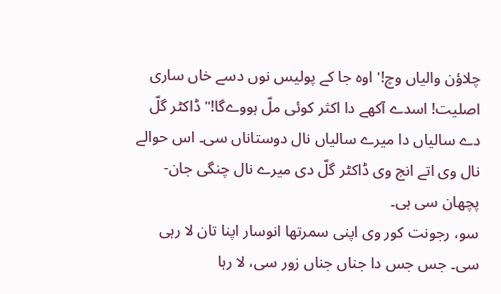چلاؤن والیاں وچ!' اوہ جا کے پولیس نوں دسے خاں ساری اصلیت! اسدے آکھے دا اکثر کوئی ملّ ہووےگا!" ڈاکٹر گلّ دے سالیاں دا میرے سالیاں نال دوستاناں سی۔ اس حوالے نال وی اتے انج وی ڈاکٹر گلّ دی میرے نال چنگی جان-پچھان سی ہی۔
سو، رجونت کور وی اپنی سمرتھا انوسار اپنا تان لا رہی سی۔ جس جس دا جناں جناں زور سی، لا رہا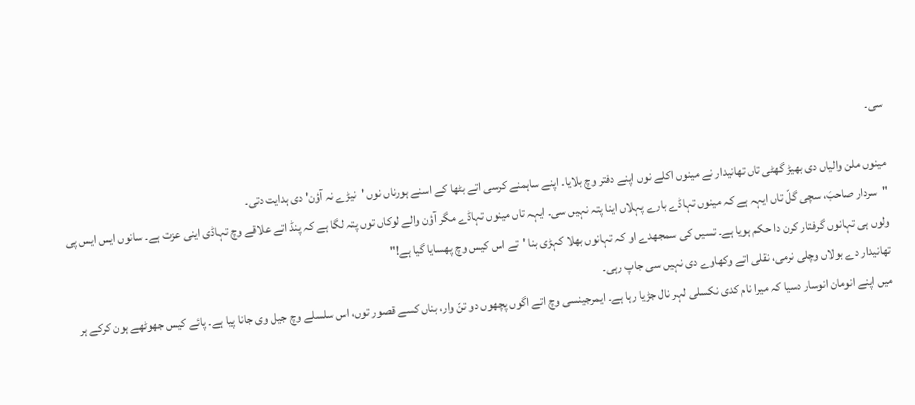سی۔

مینوں ملن والیاں دی بھیڑ گھٹی تاں تھانیدار نے مینوں اکلے نوں اپنے دفتر وچ بلایا۔ اپنے ساہمنے کرسی اتے بٹھا کے اسنے ہورناں نوں 'نیڑے نہ آؤن' دی ہدایت دتی۔
"سردار صاحبَ، سچی گلّ تاں ایہہ ہے کہ مینوں تہاڈے بارے پہلاں اینا پتہ نہیں سی۔ ایہہ تاں مینوں تہاڈے مگر آؤن والے لوکاں توں پتہ لگا ہے کہ پنڈ اتے علاقے وچ تہاڈی اینی عزت ہے۔ سانوں ایس ایس پی ولوں ہی تہانوں گرفتار کرن دا حکم ہویا ہے۔ تسیں کی سمجھدے او کہ تہانوں بھلا کہڑی بنا 'تے اس کیس وچ پھسایا گیا ہے!"
تھانیدار دے بولاں وچلی نرمی، نقلی اتے وکھاوے دی نہیں سی جاپ رہی۔
میں اپنے انومان انوسار دسیا کہ میرا نام کدی نکسلی لہر نال جڑیا رہا ہے۔ ایمرجینسی وچ اتے اگوں پچھوں دو تنّ وار، بناں کسے قصور توں، اس سلسلے وچ جیل وی جانا پیا ہے۔ پائے کیس جھوٹھے ہون کرکے ہر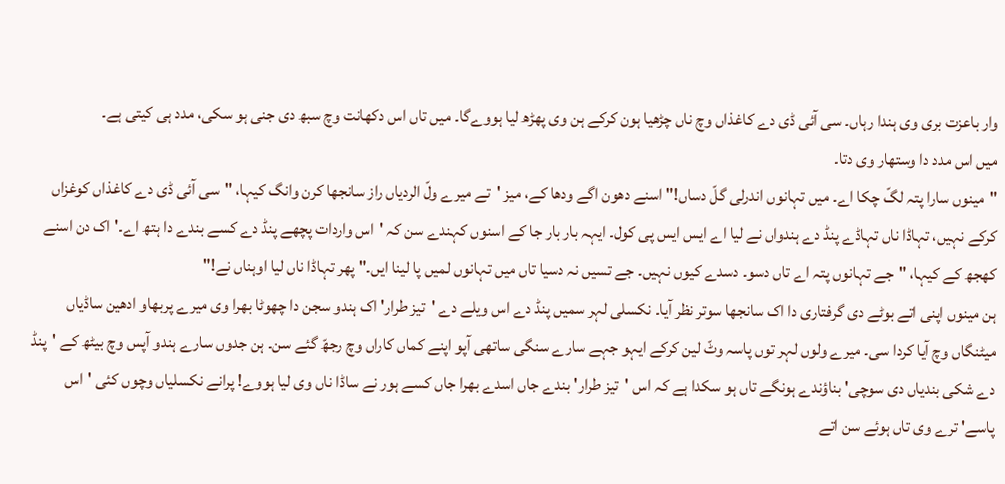وار باعزت بری وی ہندا رہاں۔ سی آئی ڈی دے کاغذاں وچ ناں چڑھیا ہون کرکے ہن وی پھڑھ لیا ہووےگا۔ میں تاں اس دکھانت وچ سبھ دی جنی ہو سکی، مدد ہی کیتی ہے۔
میں اس مدد دا وستھار وی دتا۔
"مینوں سارا پتہ لگّ چکا اے۔ میں تہانوں اندرلی گلّ دساں!" اسنے دھون اگے ودھا کے، میز 'تے میرے ولّ الردیاں راز سانجھا کرن وانگ کیہا، "سی آئی ڈی دے کاغذاں کوغزاں کرکے نہیں، تہاڈا ناں تہاڈے پنڈ دے ہندواں نے لیا اے ایس ایس پی کول۔ ایہہ بار بار جا کے اسنوں کہندے سن کہ 'اس واردات پچھے پنڈ دے کسے بندے دا ہتھ اے۔' اک دن اسنے کھجھ کے کیہا، "جے تہانوں پتہ اے تاں دسو۔ دسدے کیوں نہیں۔ جے تسیں نہ دسیا تاں میں تہانوں لمیں پا لینا ایں۔" پھر تہاڈا ناں لیا اوہناں نے!"
ہن مینوں اپنی اتے بوٹے دی گرفتاری دا اک سانجھا سوتر نظر آیا۔ نکسلی لہر سمیں پنڈ دے اس ویلے دے 'تیز طرار' اک ہندو سجن دا چھوٹا بھرا وی میرے پربھاو ادھین ساڈیاں میٹنگاں وچ آیا کردا سی۔ میرے ولوں لہر توں پاسہ وٹّ لین کرکے ایہو جہے سارے سنگی ساتھی آپو اپنے کماں کاراں وچ رجھّ گئے سن۔ ہن جدوں سارے ہندو آپس وچ بیٹھ کے 'پنڈ دے شکی بندیاں دی سوچی' بناؤندے ہونگے تاں ہو سکدا ہے کہ اس 'تیز طرار' بندے جاں اسدے بھرا جاں کسے ہور نے ساڈا ناں وی لیا ہووے! پرانے نکسلیاں وچوں کئی 'اس پاسے' ترے وی تاں ہوئے سن اتے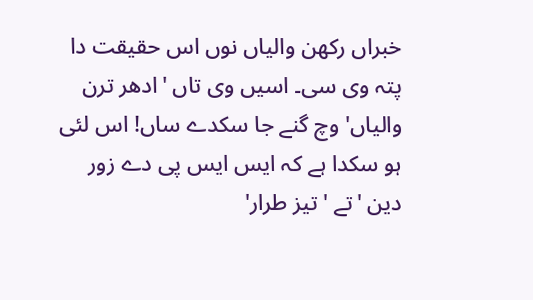خبراں رکھن والیاں نوں اس حقیقت دا پتہ وی سی۔ اسیں وی تاں 'ادھر ترن والیاں' وچ گنے جا سکدے ساں! اس لئی ہو سکدا ہے کہ ایس ایس پی دے زور دین 'تے 'تیز طرار'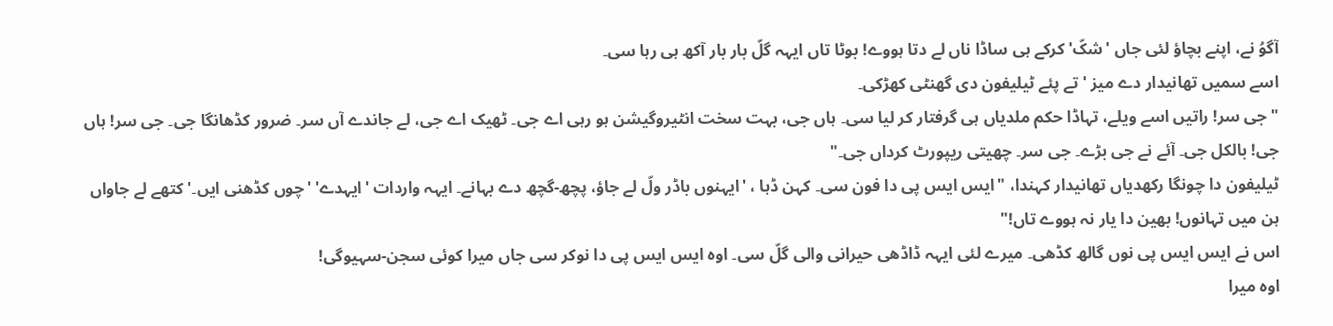آگوُ نے، اپنے بچاؤ لئی جاں 'شکّ' کرکے ہی ساڈا ناں لے دتا ہووے! بوٹا تاں ایہہ گلّ بار بار آکھ ہی رہا سی۔
اسے سمیں تھانیدار دے میز 'تے پئے ٹیلیفون دی گھنٹی کھڑکی۔
"جی سر! راتیں اسے ویلے، تہاڈا حکم ملدیاں ہی گرفتار کر لیا سی۔ ہاں جی، بہت سخت انٹیروگیشن ہو رہی اے جی۔ ٹھیک اے جی، لے جاندے آں سر۔ ضرور کڈھانگا جی۔ جی سر! ہاں جی! بالکل جی۔ آئے نے جی بڑے۔ جی سر۔ چھیتی ریپورٹ کرداں جی۔"
ٹیلیفون دا چونگا رکھدیاں تھانیدار کہندا، "ایس ایس پی دا فون سی۔ کہن ڈہا ، 'ایہنوں باڈر ولّ لے جاؤ، پچھ-گچھ دے بہانے۔ ایہہ واردات 'ایہدے' 'چوں کڈھنی ایں۔' کتھے لے جاواں ہن میں تہانوں! بھین دا یار نہ ہووے تاں!"
اس نے ایس ایس پی نوں گالھ کڈھی۔ میرے لئی ایہہ ڈاڈھی حیرانی والی گلّ سی۔ اوہ ایس ایس پی دا نوکر سی جاں میرا کوئی سجن-سہیوگی!
اوہ میرا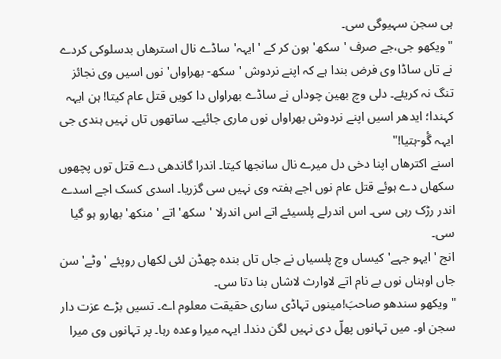ہی سجن سہیوگی سی۔
"ویکھو جی،جے صرف 'سکھ' ہون کر کے 'ایہہ' ساڈے نال استرھاں بدسلوکی کردے نے تاں ساڈا وی فرض بندا ہے کہ اپنے نردوش 'سکھ- بھراواں' نوں اسیں وی نجائز تنگ نہ کریئے۔ دلی وچ بھین چوداں نے ساڈے بھراواں دا کویں قتل عام کیتا! ہن ایہہ کہندا؛ ایدھر اسیں اپنے نردوش بھراواں نوں ماری جائیے۔ ساتھوں تاں نہیں ہندی جی ایہہ گٔو-ہتیا!"
اسنے اکترھاں اپنا دخی دل میرے نال سانجھا کیتا۔ اندرا گاندھی دے قتل توں پچھوں سکھاں دے ہوئے قتل عام نوں اجے ہفتہ وی نہیں سی گزریا۔ اسدی کسک اجے اسدے اندر رڑک رہی سی۔ اس اندرلے پلسیئے اتے اس اندرلا 'سکھ' اتے 'منکھ' بھارو ہو گیا سی۔
انج 'ایہو جہے' کیساں وچ پلسیاں نے جاں تاں بندہ چھڈن لئی لکھاں روپئے 'وٹے' سن جاں اوہناں نوں بے نام اتے لاوارث لاشاں بنا دتا سی۔
"ویکھو سندھو صاحبَ!مینوں تہاڈی ساری حقیقت معلوم اے۔ تسیں بڑے عزت دار سجن او۔ میں تہانوں پھلّ دی نہیں لگن دندا۔ ایہہ میرا وعدہ رہا۔ پر تہانوں وی میرا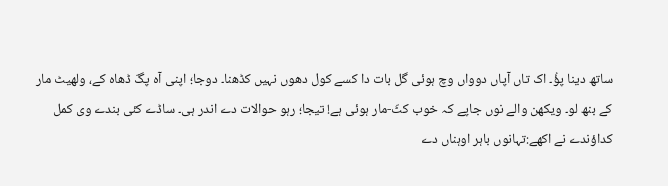ساتھ دینا پؤُ۔ اک تاں آپاں دوواں وچ ہوئی گل بات دا کسے کول دھوں نہیں کڈھنا۔ دوجا؛ اپنی آہ پگّ ڈھاہ کے، ولھیٹ مار کے بنھ لو۔ ویکھن والے نوں جاپے کہ خوب کٹّ-مار ہوئی ہے! تیجا؛ رہو حوالات دے اندر ہی۔ ساڈے کئی بندے وی کمل کداؤندے نے اکھے:تہانوں باہر اوہناں دے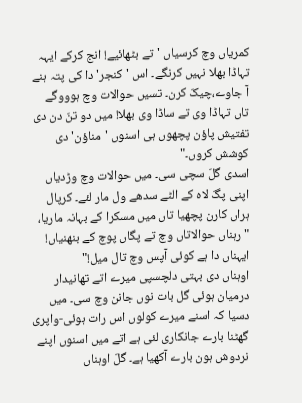کمریاں وچ کرسیاں 'تے بٹھائیے! انج کرکے ایہہ تہاڈا بھلا نہیں کرنگے۔ اس 'کنجر'دا کی پتہ ہنے آ جاوے،چیکّ کرن۔ تسیں حوالات وچ ہوووگے تاں تہاڈا وی تے ساڈا وی بھلا! میں دو تنّ دن دی تفتیش پاؤن پچھوں ہی اسنوں 'مناؤن' دی کوشش کروں۔"
اسدی گلّ سچی سی۔ میں حوالات وچ وڑدیاں اپنی پگّ لاہ کے الٹے سدھے ول مار لئے۔ کرپال ہراں کارن پچھیا تاں میں مسکرا کے بہانہ ماریا، "رہناں حوالاتاں وچ تے پگاں پوچ کے بنھنیاں! ایہناں دا ہے کوئی آپس وچ تال میل!"
اوہناں دی بہتی دلچسپی میرے اتے تھانیدار درمیان ہوئی گل بات نوں جانن وچ سی۔ میں دسیا کہ اسنے میرے کولوں اس رات ہوئی-واپری گھٹنا بارے جانکاری لئی ہے اتے میں اسنوں اپنے نردوش ہون بارے آکھیا ہے۔ گلّ اوہناں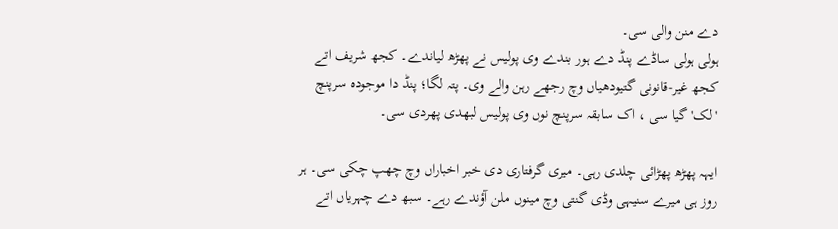دے منن والی سی۔
ہولی ہولی ساڈے پنڈ دے ہور بندے وی پولیس نے پھڑھ لیاندے۔ کجھ شریف اتے کجھ غیر-قانونی گتیودھیاں وچ رجھے رہن والے وی۔ پتہ لگا؛ پنڈ دا موجودہ سرپنچ 'لک' گیا سی ، اک سابقہ سرپنچ نوں وی پولیس لبھدی پھردی سی۔

ایہہ پھڑھ پھڑائی چلدی رہی۔ میری گرفتاری دی خبر اخباراں وچ چھپ چکی سی۔ ہر روز ہی میرے سنیہی وڈی گنتی وچ مینوں ملن آؤندے رہے۔ سبھ دے چہریاں اتے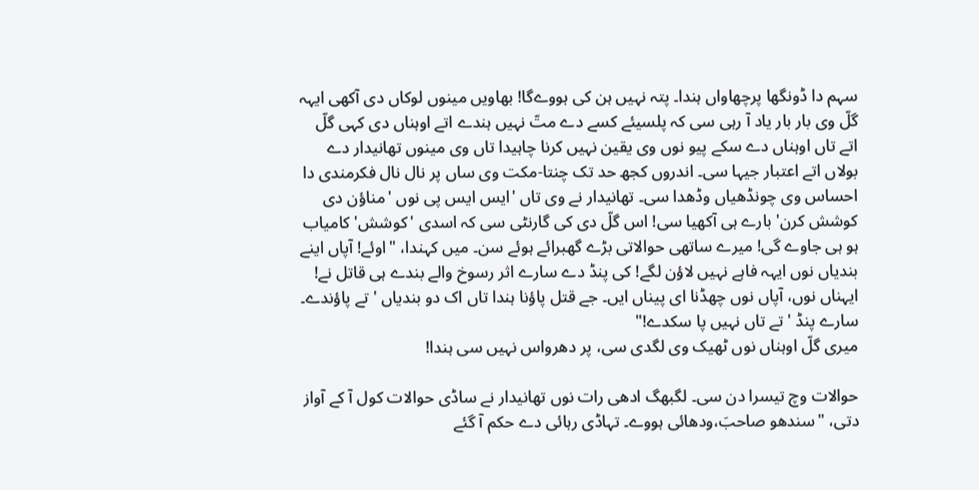سہم دا ڈونگھا پرچھاواں ہندا۔ پتہ نہیں ہن کی ہووےگا! بھاویں مینوں لوکاں دی آکھی ایہہ گلّ وی بار بار یاد آ رہی سی کہ پلسیئے کسے دے متّ نہیں ہندے اتے اوہناں دی کہی گلّ اتے تاں اوہناں دے سکے پیو نوں وی یقین نہیں کرنا چاہیدا تاں وی مینوں تھانیدار دے بولاں اتے اعتبار جیہا سی۔ اندروں کجھ حد تک چنتا-مکت وی ساں پر نال نال فکرمندی دا احساس وی چونڈھیاں وڈھدا سی۔ تھانیدار نے وی تاں 'ایس ایس پی نوں 'مناؤن دی کوشش کرن' بارے ہی آکھیا سی! اس گلّ دی کی گارنٹی سی کہ اسدی 'کوشش' کامیاب ہو ہی جاوے گی! میرے ساتھی حوالاتی بڑے گھبرائے ہوئے سن۔ میں کہندا، "اوئے! آپاں اینے بندیاں نوں ایہہ فاہے نہیں لاؤن لگے! کی پنڈ دے سارے اثر رسوخ والے بندے ہی قاتل نے! ایہناں نوں، آپاں نوں چھڈنا ای پیناں ایں۔ جے قتل پاؤنا ہندا تاں اک دو بندیاں 'تے پاؤندے۔ سارے پنڈ 'تے تاں نہیں پا سکدے!"
میری گلّ اوہناں نوں ٹھیک وی لگدی سی، پر دھرواس نہیں سی ہندا!

حوالات وچ تیسرا دن سی۔ لگبھگ ادھی رات نوں تھانیدار نے ساڈی حوالات کول آ کے آواز دتی، "سندھو صاحبَ،ودھائی ہووے۔ تہاڈی رہائی دے حکم آ گئے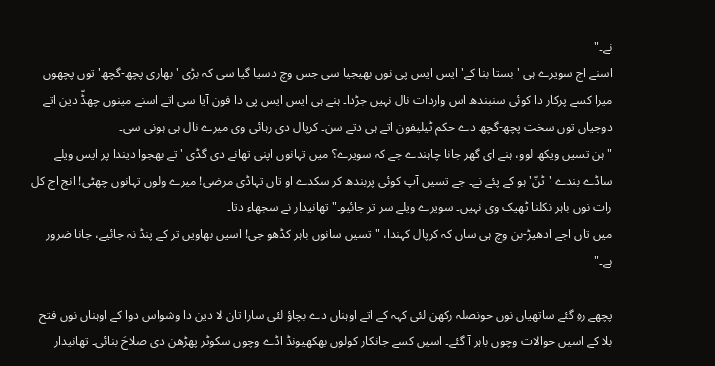نے۔"
اسنے اج سویرے ہی 'بستا بنا کے' ایس ایس پی نوں بھیجیا سی جس وچ دسیا گیا سی کہ بڑی 'بھاری پچھ-گچھ' توں پچھوں میرا کسے پرکار دا کوئی سنبندھ اس واردات نال نہیں جڑدا۔ ہنے ہی ایس ایس پی دا فون آیا سی اتے اسنے مینوں چھڈّ دین اتے دوجیاں توں سخت پچھ-گچھ دے حکم ٹیلیفون اتے ہی دتے سن۔ کرپال دی رہائی وی میرے نال ہی ہونی سی۔
"ہن تسیں ویکھ لوو، ہنے ای گھر جانا چاہندے جے کہ سویرے؟ میں تہانوں اپنی تھانے دی گڈی 'تے بھجوا دیندا پر ایس ویلے ساڈے بندے 'ٹنّ' ہو کے پئے نے۔ جے تسیں آپ کوئی پربندھ کر سکدے او تاں تہاڈی مرضی! میرے ولوں تہانوں چھٹی! انج اج کل رات نوں باہر نکلنا ٹھیک وی نہیں۔ سویرے ویلے سر تر جائیو۔" تھانیدار نے سجھاء دتا۔
میں تاں اجے ادھیڑ-بن وچ ہی ساں کہ کرپال کہندا، "تسیں سانوں باہر کڈھو جی! اسیں بھاویں تر کے پنڈ نہ جائیے، جانا ضرور ہے۔"

پچھے رہِ گئے ساتھیاں نوں حونصلہ رکھن لئی کہہ کے اتے اوہناں دے بچاؤ لئی سارا تان لا دین دا وشواس دوا کے اوہناں نوں فتح بلا کے اسیں حوالات وچوں باہر آ گئے۔ اسیں کسے جانکار کولوں بھکھیونڈ اڈے وچوں سکوٹر پھڑھن دی صلاحَ بنائی۔ تھانیدار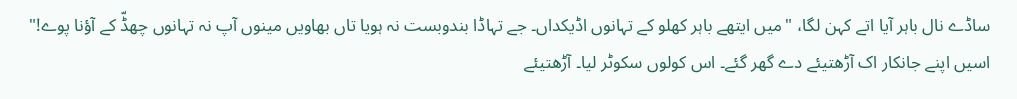ساڈے نال باہر آیا اتے کہن لگا، "میں ایتھے باہر کھلو کے تہانوں اڈیکداں۔ جے تہاڈا بندوبست نہ ہویا تاں بھاویں مینوں آپ نہ تہانوں چھڈّ کے آؤنا پوے!"
اسیں اپنے جانکار اک آڑھتیئے دے گھر گئے۔ اس کولوں سکوٹر لیا۔ آڑھتیئے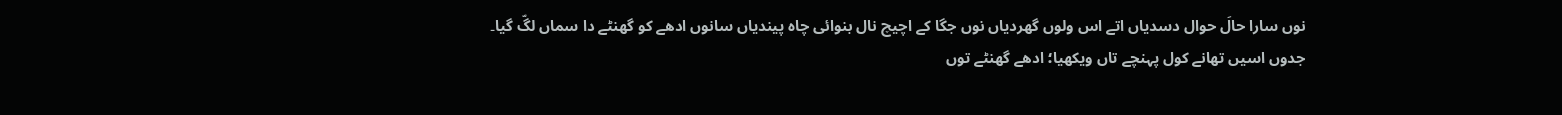نوں سارا حالَ حوال دسدیاں اتے اس ولوں گھردیاں نوں جگا کے اچیچ نال بنوائی چاہ پیندیاں سانوں ادھے کو گھنٹے دا سماں لگّ گیا۔ جدوں اسیں تھانے کول پہنچے تاں ویکھیا؛ ادھے گھنٹے توں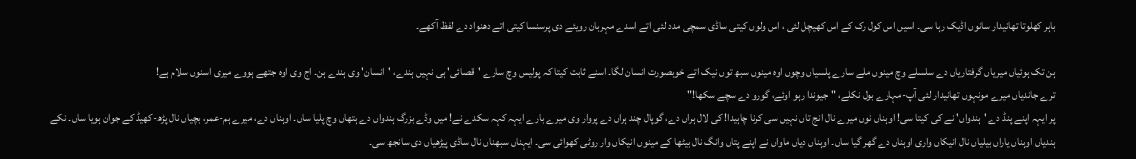باہر کھلوتا تھانیدار سانوں اڈیک رہا سی۔ اسیں اس کول رک کے اس کھیچل لئی ، اس ولوں کیتی ساڈی سمچی مدد لئی اتے اسدے مہربان رویئے دی پرسنسا کیتی اتے دھنواد دے لفظ آکھے۔

ہن تک ہوئیاں میریاں گرفتاریاں دے سلسلے وچ مینوں ملے سارے پلسیاں وچوں اوہ مینوں سبھ توں نیک اتے خوبصورت انسان لگا۔ اسنے ثابت کیتا کہ پولیس وچ سارے 'قصائی' ہی نہیں ہندے، 'انسان' وی ہندے ہن۔ اج وی اوہ جتھے ہووے میری اسنوں سلام ہے!
ترے جاندیاں میرے مونہوں تھانیدار لئی آپ-مہارے بول نکلے، "جیوندا رہو اوئے، گورو دے سچے سکھا!"
پر ایہہ اپنے پنڈ دے 'ہندواں' نے کی کیتا سی! اوہناں نوں میرے نال انج تاں نہیں سی کرنا چاہیدا! کی لال ہراں دے، گوپال چند ہراں دے پروار وی میرے بارے ایہہ کہہ سکدے نے! میں وڈے بزرگ ہندواں دے ہتھاں وچ پلیا ساں۔ اوہناں دے، میرے ہم-عمر، بچیاں نال پڑھ-کھیڈ کے جوان ہویا ساں۔ نکے ہندیاں اوہناں یاراں بیلیاں نال انیکاں واری اوہناں دے گھر گیا ساں۔ اوہناں دیاں ماواں نے اپنے پتاں وانگ نال بیٹھا کے مینوں انیکاں وار روٹی کھوائی سی۔ ایہناں سبھناں نال ساڈی پیڑھیاں دی سانجھ سی۔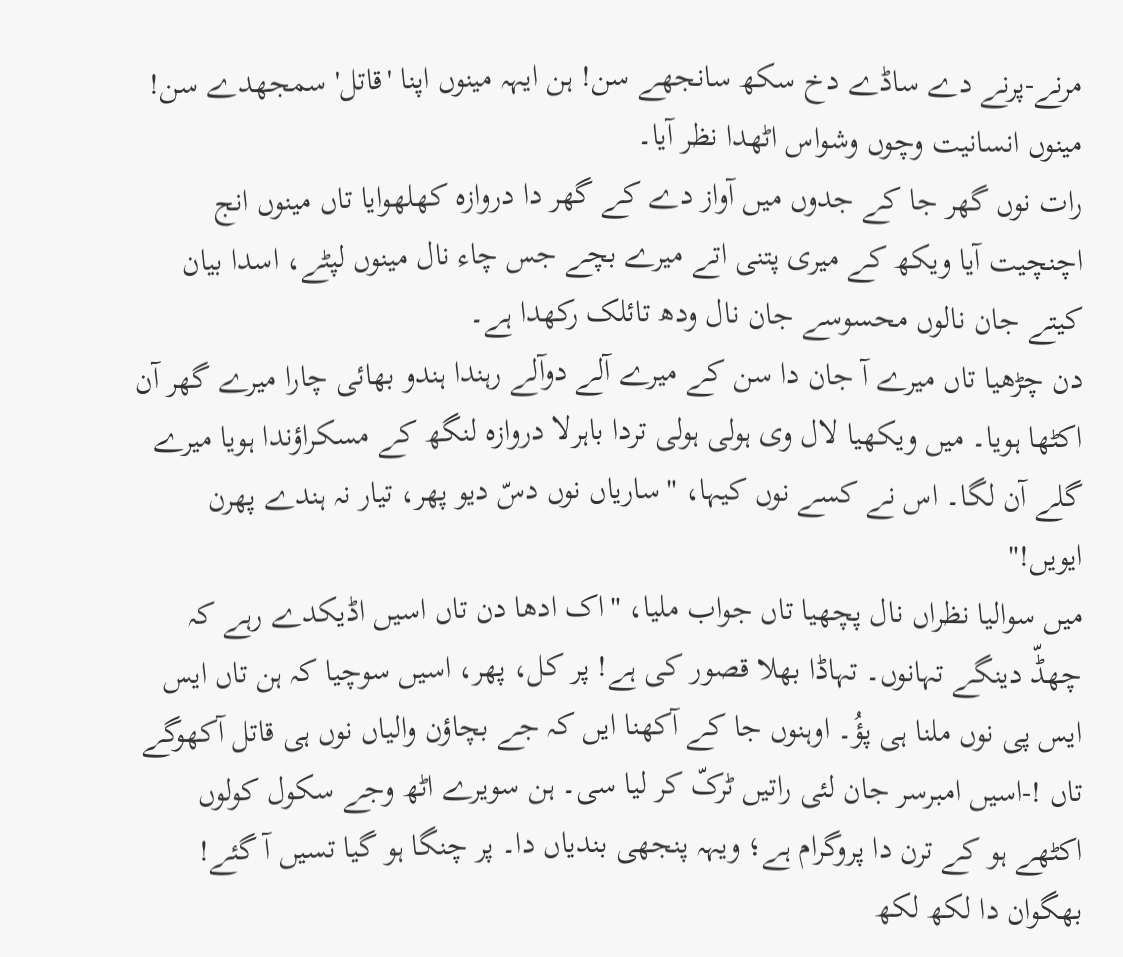مرنے-پرنے دے ساڈے دخ سکھ سانجھے سن! ہن ایہہ مینوں اپنا 'قاتل' سمجھدے سن!
مینوں انسانیت وچوں وشواس اٹھدا نظر آیا۔
رات نوں گھر جا کے جدوں میں آواز دے کے گھر دا دروازہ کھلھوایا تاں مینوں انج اچنچیت آیا ویکھ کے میری پتنی اتے میرے بچے جس چاء نال مینوں لپٹے، اسدا بیان کیتے جان نالوں محسوسے جان نال ودھ تائلک رکھدا ہے۔
دن چڑھیا تاں میرے آ جان دا سن کے میرے آلے دوآلے رہندا ہندو بھائی چارا میرے گھر آن اکٹھا ہویا۔ میں ویکھیا لال وی ہولی ہولی تردا باہرلا دروازہ لنگھ کے مسکراؤندا ہویا میرے گلے آن لگا۔ اس نے کسے نوں کیہا، "ساریاں نوں دسّ دیو پھر، تیار نہ ہندے پھرن ایویں!"
میں سوالیا نظراں نال پچھیا تاں جواب ملیا، "اک ادھا دن تاں اسیں اڈیکدے رہے کہ چھڈّ دینگے تہانوں۔ تہاڈا بھلا قصور کی ہے! پر کل، پھر، اسیں سوچیا کہ ہن تاں ایس ایس پی نوں ملنا ہی پؤُ۔ اوہنوں جا کے آکھنا ایں کہ جے بچاؤن والیاں نوں ہی قاتل آکھوگے تاں !-اسیں امبرسر جان لئی راتیں ٹرکّ کر لیا سی۔ ہن سویرے اٹھ وجے سکول کولوں اکٹھے ہو کے ترن دا پروگرام ہے؛ ویہہ پنجھی بندیاں دا۔ پر چنگا ہو گیا تسیں آ گئے! بھگوان دا لکھ لکھ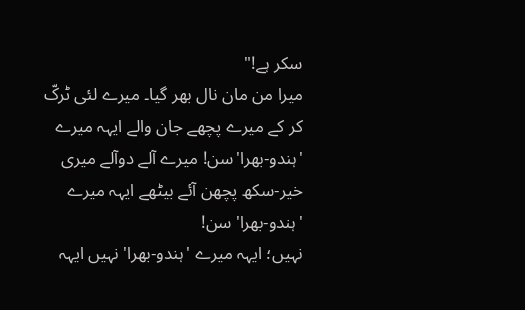سکر ہے!"
میرا من مان نال بھر گیا۔ میرے لئی ٹرکّ کر کے میرے پچھے جان والے ایہہ میرے 'ہندو-بھرا'سن! میرے آلے دوآلے میری خیر-سکھ پچھن آئے بیٹھے ایہہ میرے 'ہندو-بھرا' سن!
نہیں؛ ایہہ میرے 'ہندو-بھرا' نہیں ایہہ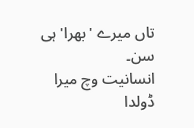تاں میرے 'بھرا' ہی سن۔
انسانیت وچ میرا ڈولدا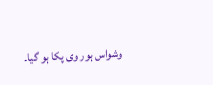وشواس ہور وی پکا ہو گیا۔